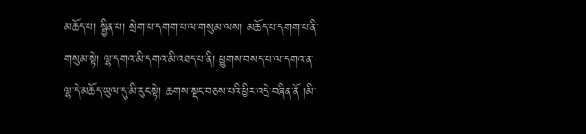མཆོད་པ། སྦྱིན་པ། སྲེག་པ་དགག་པ་ལ་གསུམ་ལས། མཆོད་པ་དགག་པ་ནི་གསུམ་སྟེ། ལྷ་དགའ་མི་དགའ་མི་འཐད་པ་ནི། ཕྱུགས་བསད་པ་ལ་དགའ་ན་ལྷ་དེ་མཆོད་ཡུལ་དུ་མི་རུང་སྟེ། ཆགས་སྡང་བཅས་པའི་ཕྱིར་འདྲེ་བཞིན་ནོ །མི་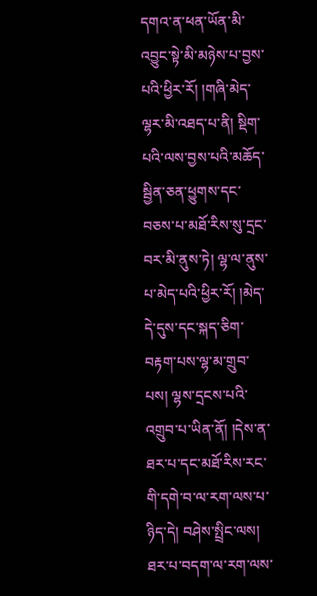དགའ་ན་ཕན་ཡོན་མི་འབྱུང་སྟེ་མི་མཉེས་པ་བྱས་པའི་ཕྱིར་རོ། །གཞི་མེད་ལྷར་མི་འཐད་པ་ནི། སྡིག་པའི་ལས་བྱས་པའི་མཆོད་སྦྱིན་ཅན་ཕྱུགས་དང་བཅས་པ་མཐོ་རིས་སུ་དྲང་བར་མི་ནུས་ཏེ། ལྷ་ལ་ནུས་པ་མེད་པའི་ཕྱིར་རོ། །མེད་དེ་དུས་དང་སྐད་ཅིག་བརྟག་པས་ལྷ་མ་གྲུབ་པས། ལྷས་དྲངས་པའི་འགྲུབ་པ་ཡིན་ནོ། །དེས་ན་ཐར་པ་དང་མཐོ་རིས་རང་གི་དགེ་བ་ལ་རག་ལས་པ་ཉིད་དེ། བཤེས་སྤྲིང་ལས། ཐར་པ་བདག་ལ་རག་ལས་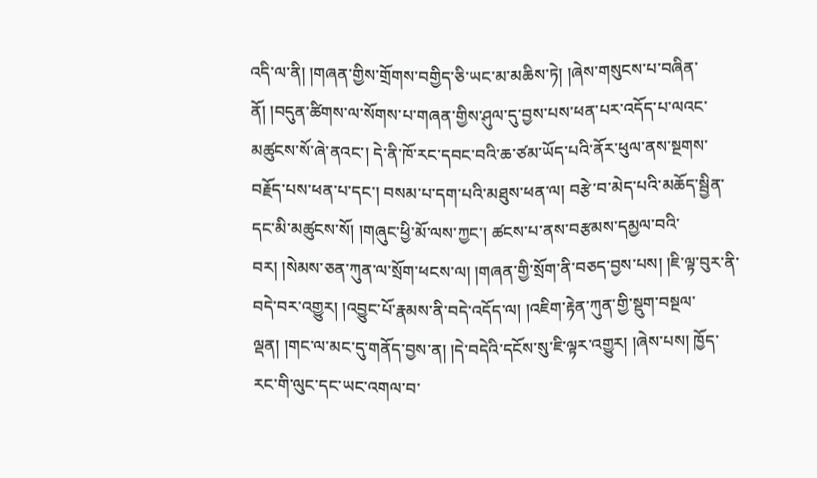འདི་ལ་ནི། །གཞན་གྱིས་གྲོགས་བགྱིད་ཅི་ཡང་མ་མཆིས་ཏེ། །ཞེས་གསུངས་པ་བཞིན་ནོ། །བདུན་ཚིགས་ལ་སོགས་པ་གཞན་གྱིས་ཤུལ་དུ་བྱས་པས་ཕན་པར་འདོད་པ་ལའང་མཚུངས་སོ་ཞེ་ནའང་། དེ་ནི་ཁོ་རང་དབང་བའི་ཆ་ཙམ་ཡོད་པའི་ནོར་ཕུལ་ནས་སྔགས་བརྗོད་པས་ཕན་པ་དང་། བསམ་པ་དག་པའི་མཐུས་ཕན་ལ། བརྩེ་བ་མེད་པའི་མཆོད་སྦྱིན་དང་མི་མཚུངས་སོ། །གཞུང་ཕྱི་མོ་ལས་ཀྱང་། ཚངས་པ་ནས་བརྩམས་དམྱལ་བའི་བར། །སེམས་ཅན་ཀུན་ལ་སྲོག་ཕངས་ལ། །གཞན་གྱི་སྲོག་ནི་བཅད་བྱས་པས། །ཇི་ལྟ་བུར་ནི་བདེ་བར་འགྱུར། །འབྱུང་པོ་རྣམས་ནི་བདེ་འདོད་ལ། །འཇིག་རྟེན་ཀུན་གྱི་སྡུག་བསྔལ་ལྡན། །གང་ལ་མང་དུ་གནོད་བྱས་ན། །དེ་བདེའི་དངོས་སུ་ཇི་ལྟར་འགྱུར། །ཞེས་པས། ཁྱོད་རང་གི་ལུང་དང་ཡང་འགལ་བ་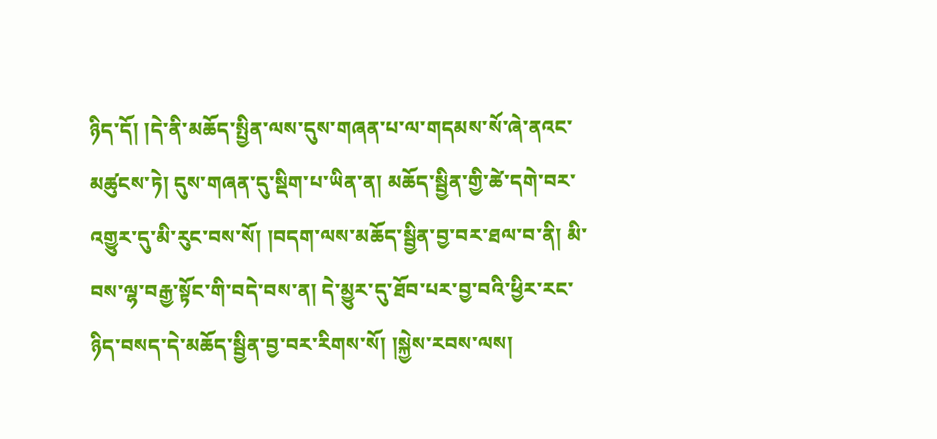ཉིད་དོ། །དེ་ནི་མཆོད་སྤྱིན་ལས་དུས་གཞན་པ་ལ་གདམས་སོ་ཞེ་ནའང་མཚུངས་ཏེ། དུས་གཞན་དུ་སྡིག་པ་ཡིན་ན། མཆོད་སྦྱིན་གྱི་ཚེ་དགེ་བར་འགྱུར་དུ་མི་རུང་བས་སོ། །བདག་ལས་མཆོད་སྦྱིན་བྱ་བར་ཐལ་བ་ནི། མི་བས་ལྷ་བརྒྱ་སྟོང་གི་བདེ་བས་ན། དེ་མྱུར་དུ་ཐོབ་པར་བྱ་བའི་ཕྱིར་རང་ཉིད་བསད་དེ་མཆོད་སྦྱིན་བྱ་བར་རིགས་སོ། །སྐྱེས་རབས་ལས།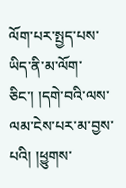ལོག་པར་སྤྱད་པས་ཡིད་ནི་མ་ལོག་ཅིང་། །དགེ་བའི་ལས་ལམ་ངེས་པར་མ་བྱས་པའི། །ཕྱུགས་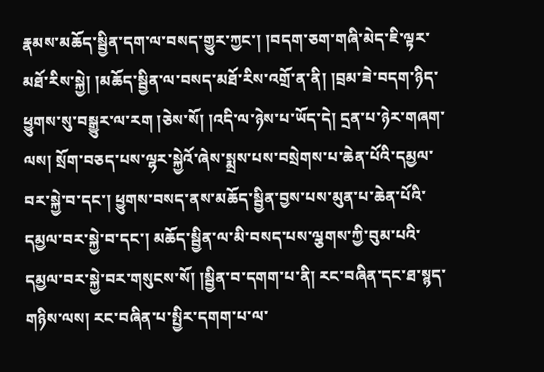རྣམས་མཆོད་སྦྱིན་དག་ལ་བསད་གྱུར་ཀྱང་། །བདག་ཅག་གཞི་མེད་ཇི་ལྟར་མཐོ་རིས་སྐྱེ། །མཆོད་སྦྱིན་ལ་བསད་མཐོ་རིས་འགྲོ་ན་ནི། །བྲམ་ཟེ་བདག་ཉིད་ཕྱུགས་སུ་བསྒྱུར་ལ་རག །ཅེས་སོ། །འདི་ལ་ཉེས་པ་ཡོད་དེ། དྲན་པ་ཉེར་གཞག་ལས། སྲོག་བཅད་པས་ལྷར་སྐྱེའོ་ཞེས་སྨྲས་པས་བསྲེགས་པ་ཆེན་པོའི་དམྱལ་བར་སྐྱེ་བ་དང་། ཕྱུགས་བསད་ནས་མཆོད་སྦྱིན་བྱས་པས་མུན་པ་ཆེན་པོའི་དམྱལ་བར་སྐྱེ་བ་དང་། མཆོད་སྦྱིན་ལ་མི་བསད་པས་ལྕགས་ཀྱི་བུམ་པའི་དམྱལ་བར་སྐྱེ་བར་གསུངས་སོ། །སྦྱིན་བ་དགག་པ་ནི། རང་བཞིན་དང་ཐ་སྙད་གཉིས་ལས། རང་བཞིན་པ་སྤྱིར་དགག་པ་ལ་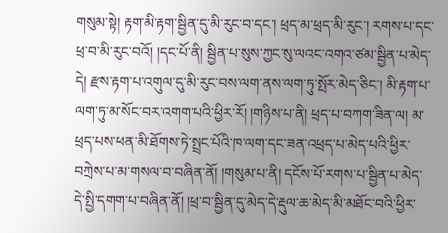གསུམ་སྟེ། རྟག་མི་རྟག་སྦྱིན་དུ་མི་རུང་བ་དང་། ཕྲད་མ་ཕྲད་མི་རུང་། རགས་པ་དང་ཕྲ་བ་མི་རུང་བའོ། །དང་པོ་ནི། སྦྱིན་པ་སུས་ཀྱང་སུ་ལའང་འགའ་ཙམ་སྦྱིན་པ་མེད་དེ། རྫས་རྟག་པ་འགུལ་དུ་མི་རུང་བས་ལག་ནས་ལག་ཏུ་སྤོར་མེད་ཅིང་། མི་རྟག་པ་ལག་ཏུ་མ་སོང་བར་འགག་པའི་ཕྱིར་རོ། །གཉིས་པ་ནི། ཕྲད་པ་བཀག་ཟིན་ལ། མ་ཕྲད་པས་ཕན་མི་ཐོགས་ཏེ་སྤྲང་པོའི་ཁ་ལག་དང་ཟན་འཕྲད་པ་མེད་པའི་ཕྱིར་བཀྲེས་པ་མ་གསལ་བ་བཞིན་ནོ། །གསུམ་པ་ནི། དངོས་པོ་རགས་པ་སྦྱིན་པ་མེད་དེ་སྤྱི་དགག་པ་བཞིན་ནོ། །ཕྲ་བ་སྦྱིན་དུ་མེད་དེ་རྡུལ་ཆ་མེད་མི་མཐོང་བའི་ཕྱིར་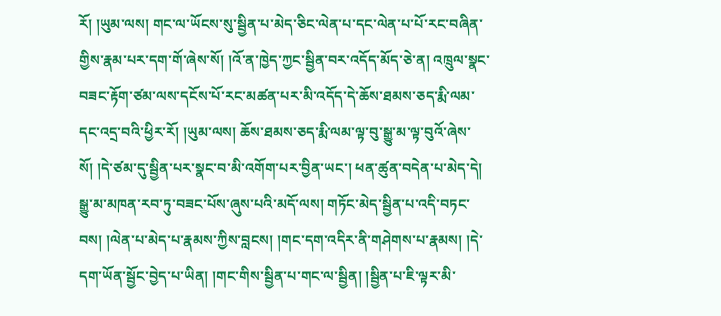རོ། །ཡུམ་ལས། གང་ལ་ཡོངས་སུ་སྦྱིན་པ་མེད་ཅིང་ལེན་པ་དང་ལེན་པ་པོ་རང་བཞིན་གྱིས་རྣམ་པར་དག་གོ་ཞེས་སོ། །འོ་ན་ཁྱེད་ཀྱང་སྦྱིན་བར་འདོད་མོད་ཅེ་ན། འཁྲུལ་སྣང་བཟང་རྟོག་ཙམ་ལས་དངོས་པོ་རང་མཚན་པར་མི་འདོད་དེ་ཆོས་ཐམས་ཅད་རྨི་ལམ་དང་འདྲ་བའི་ཕྱིར་རོ། །ཡུམ་ལས། ཆོས་ཐམས་ཅད་རྨི་ལམ་ལྟ་བུ་སྒྱུ་མ་ལྟ་བུའོ་ཞེས་སོ། །དེ་ཙམ་དུ་སྦྱིན་པར་སྣང་བ་མི་འགོག་པར་བྱིན་ཡང་། ཕན་ཚུན་བདེན་པ་མེད་དེ། སྒྱུ་མ་མཁན་རབ་ཏུ་བཟང་པོས་ཞུས་པའི་མདོ་ལས། གཏོང་མེད་སྦྱིན་པ་འདི་བཏང་བས། །ལེན་པ་མེད་པ་རྣམས་ཀྱིས་བླངས། །གང་དག་འདིར་ནི་གཤེགས་པ་རྣམས། །དེ་དག་ཡོན་སྦྱོང་བྱེད་པ་ཡིན། །གང་གིས་སྦྱིན་པ་གང་ལ་སྦྱིན། །སྦྱིན་པ་ཇི་ལྟར་མི་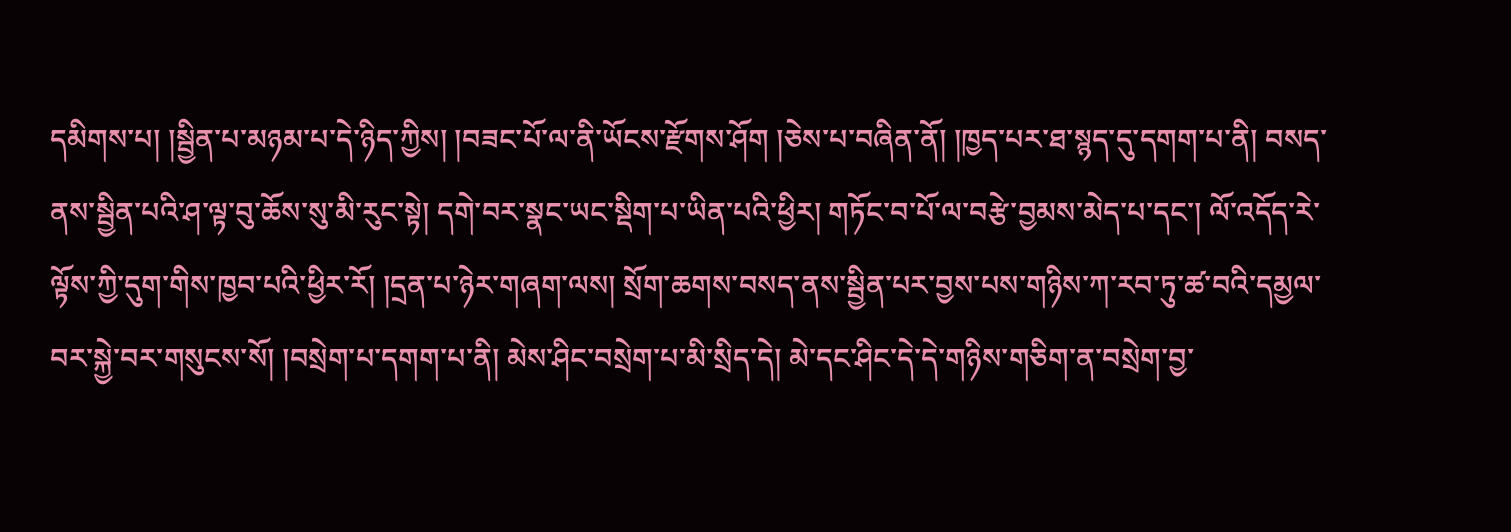དམིགས་པ། །སྦྱིན་པ་མཉམ་པ་དེ་ཉིད་ཀྱིས། །བཟང་པོ་ལ་ནི་ཡོངས་རྫོགས་ཤོག །ཅེས་པ་བཞིན་ནོ། །ཁྱད་པར་ཐ་སྙད་དུ་དགག་པ་ནི། བསད་ནས་སྦྱིན་པའི་ཤ་ལྟ་བུ་ཆོས་སུ་མི་རུང་སྟེ། དགེ་བར་སྣང་ཡང་སྡིག་པ་ཡིན་པའི་ཕྱིར། གཏོང་བ་པོ་ལ་བརྩེ་བྱམས་མེད་པ་དང་། ལོ་འདོད་རེ་ལྟོས་ཀྱི་དུག་གིས་ཁྱབ་པའི་ཕྱིར་རོ། །དྲན་པ་ཉེར་གཞག་ལས། སྲོག་ཆགས་བསད་ནས་སྦྱིན་པར་བྱས་པས་གཉིས་ཀ་རབ་ཏུ་ཚ་བའི་དམྱལ་བར་སྐྱེ་བར་གསུངས་སོ། །བསྲེག་པ་དགག་པ་ནི། མེས་ཤིང་བསྲེག་པ་མི་སྲིད་དེ། མེ་དང་ཤིང་དེ་དེ་གཉིས་གཅིག་ན་བསྲེག་བྱ་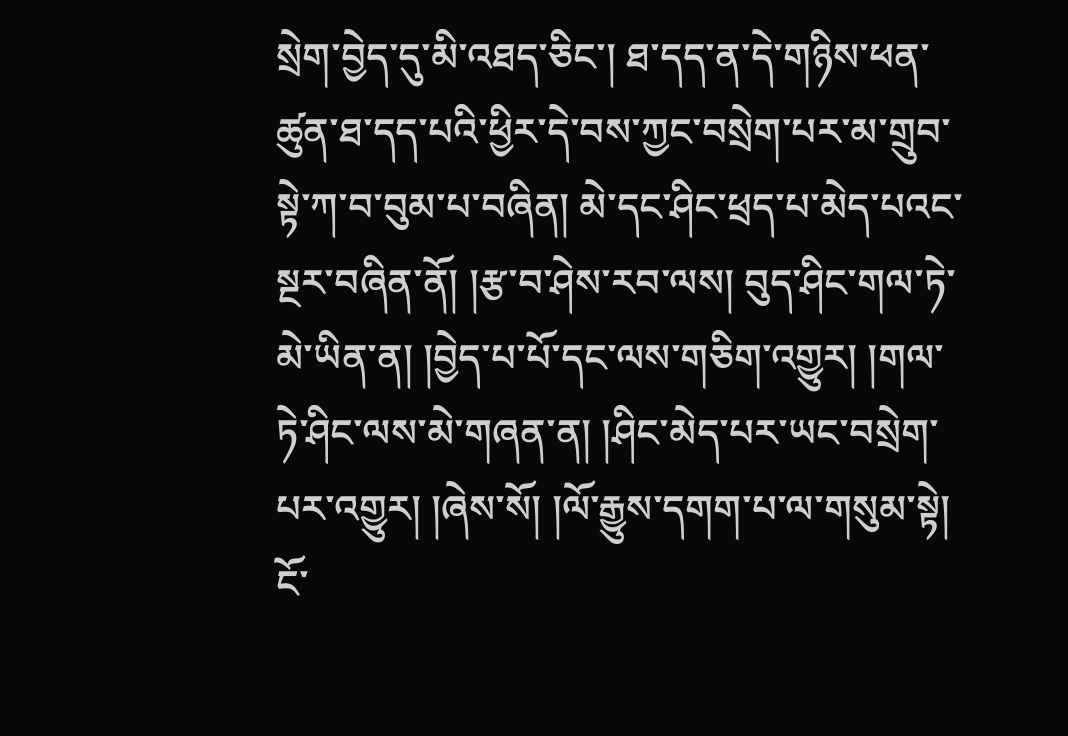སྲེག་བྱེད་དུ་མི་འཐད་ཅིང་། ཐ་དད་ན་དེ་གཉིས་ཕན་ཚུན་ཐ་དད་པའི་ཕྱིར་དེ་བས་ཀྱང་བསྲེག་པར་མ་གྲུབ་སྟེ་ཀ་བ་བུམ་པ་བཞིན། མེ་དང་ཤིང་ཕྲད་པ་མེད་པའང་སྔར་བཞིན་ནོ། །རྩ་བ་ཤེས་རབ་ལས། བུད་ཤིང་གལ་ཏེ་མེ་ཡིན་ན། །བྱེད་པ་པོ་དང་ལས་གཅིག་འགྱུར། །གལ་ཏེ་ཤིང་ལས་མེ་གཞན་ན། །ཤིང་མེད་པར་ཡང་བསྲེག་པར་འགྱུར། །ཞེས་སོ། །ལོ་རྒྱུས་དགག་པ་ལ་གསུམ་སྟེ། ངོ་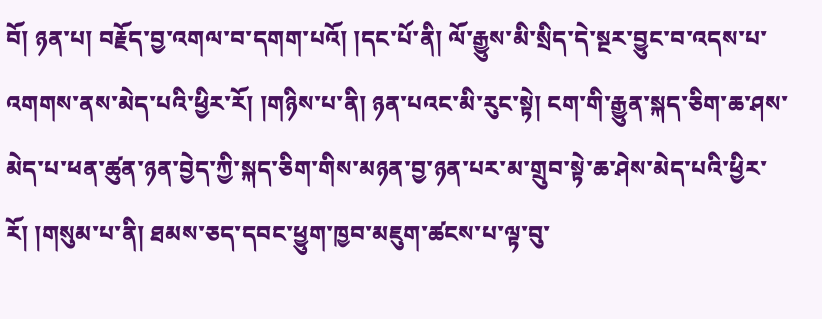བོ། ཉན་པ། བརྗོད་བྱ་འགལ་བ་དགག་པའོ། །དང་པོ་ནི། ལོ་རྒྱུས་མི་སྲིད་དེ་སྔར་བྱུང་བ་འདས་པ་འགགས་ནས་མེད་པའི་ཕྱིར་རོ། །གཉིས་པ་ནི། ཉན་པའང་མི་རུང་སྟེ། ངག་གི་རྒྱུན་སྐད་ཅིག་ཆ་ཤས་མེད་པ་ཕན་ཚུན་ཉན་བྱེད་ཀྱི་སྐད་ཅིག་གིས་མཉན་བྱ་ཉན་པར་མ་གྲུབ་སྟེ་ཆ་ཤེས་མེད་པའི་ཕྱིར་རོ། །གསུམ་པ་ནི། ཐམས་ཅད་དབང་ཕྱུག་ཁྱབ་མཇུག་ཚངས་པ་ལྟ་བུ་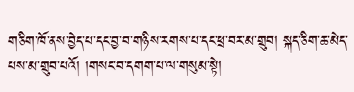གཅིག་ཁོ་ནས་བྱེད་པ་དང་བྱ་བ་གཉིས་རགས་པ་དང་ཕྲ་བར་མ་གྲུབ། སྐད་ཅིག་ཆ་མེད་པས་མ་གྲུབ་པའོ། །གསང་བ་དགག་པ་ལ་གསུམ་སྟེ།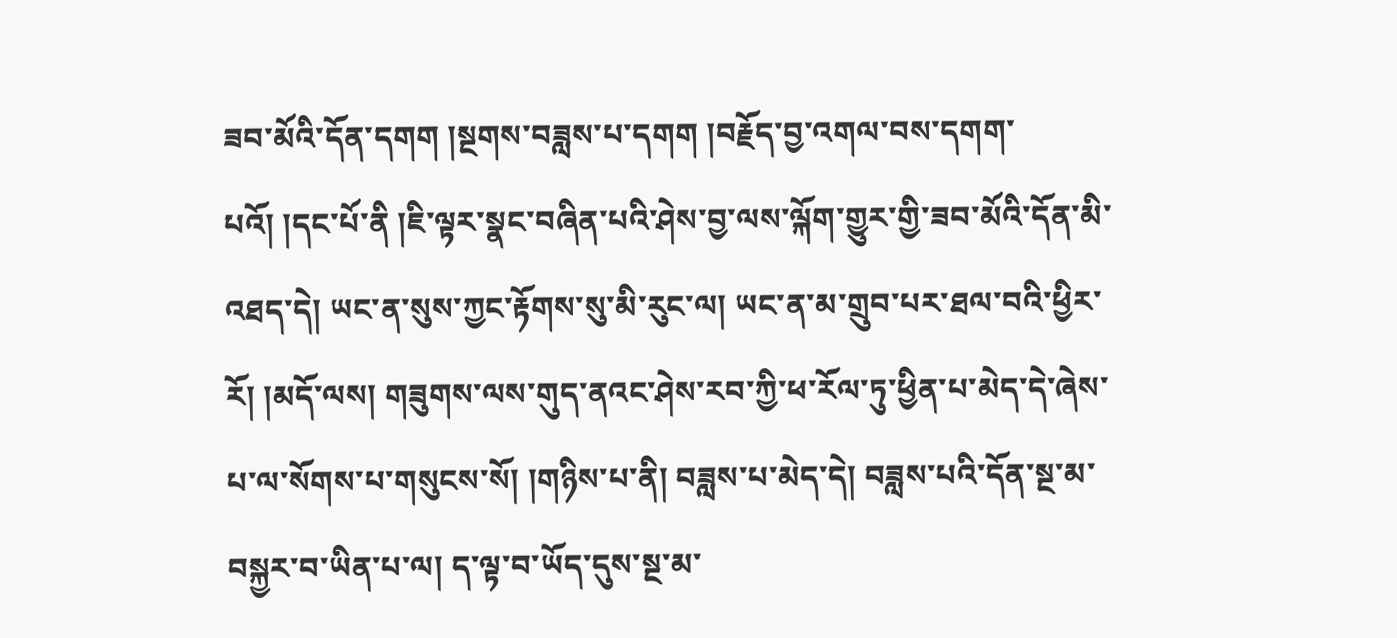ཟབ་མོའི་དོན་དགག །སྔགས་བཟླས་པ་དགག །བརྗོད་བྱ་འགལ་བས་དགག་པའོ། །དང་པོ་ནི །ཇི་ལྟར་སྣང་བཞིན་པའི་ཤེས་བྱ་ལས་ལྐོག་གྱུར་གྱི་ཟབ་མོའི་དོན་མི་འཐད་དེ། ཡང་ན་སུས་ཀྱང་རྟོགས་སུ་མི་རུང་ལ། ཡང་ན་མ་གྲུབ་པར་ཐལ་བའི་ཕྱིར་རོ། །མདོ་ལས། གཟུགས་ལས་གུད་ནའང་ཤེས་རབ་ཀྱི་ཕ་རོལ་ཏུ་ཕྱིན་པ་མེད་དེ་ཞེས་པ་ལ་སོགས་པ་གསུངས་སོ། །གཉིས་པ་ནི། བཟླས་པ་མེད་དེ། བཟླས་པའི་དོན་སྔ་མ་བསྐྱར་བ་ཡིན་པ་ལ། ད་ལྟ་བ་ཡོད་དུས་སྔ་མ་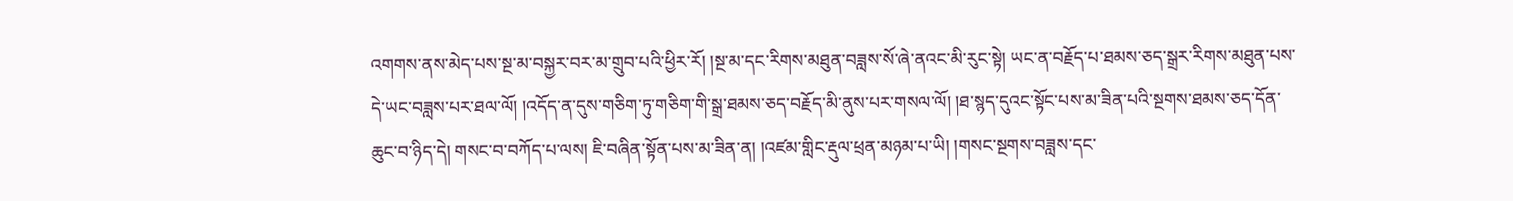འགགས་ནས་མེད་པས་སྔ་མ་བསྐྱར་བར་མ་གྲུབ་པའི་ཕྱིར་རོ། །སྔ་མ་དང་རིགས་མཐུན་བཟླས་སོ་ཞེ་ནའང་མི་རུང་སྟེ། ཡང་ན་བརྗོད་པ་ཐམས་ཅད་སྒྲར་རིགས་མཐུན་པས་དེ་ཡང་བཟླས་པར་ཐལ་ལོ། །འདོད་ན་དུས་གཅིག་ཏུ་གཅིག་གི་སྒྲ་ཐམས་ཅད་བརྗོད་མི་ནུས་པར་གསལ་ལོ། །ཐ་སྙད་དུའང་སྟོང་པས་མ་ཟིན་པའི་སྔགས་ཐམས་ཅད་དོན་ཆུང་བ་ཉིད་དེ། གསང་བ་བཀོད་པ་ལས། ཇི་བཞིན་སྟོན་པས་མ་ཟིན་ན། །འཛམ་གླིང་རྡུལ་ཕྲན་མཉམ་པ་ཡི། །གསང་སྔགས་བཟླས་དང་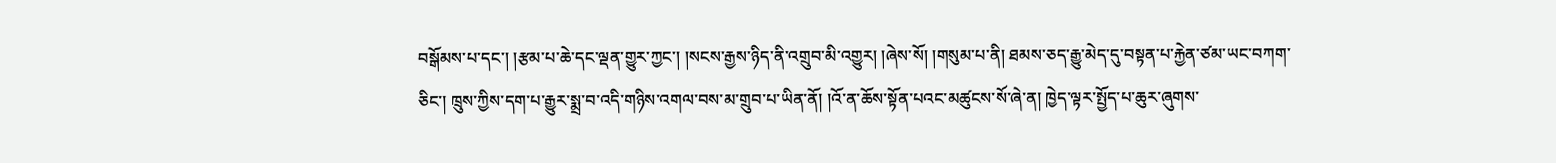བསྒོམས་པ་དང་། །རྩམ་པ་ཆེ་དང་ལྡན་གྱུར་ཀྱང་། །སངས་རྒྱས་ཉིད་ནི་འགྲུབ་མི་འགྱུར། །ཞེས་སོ། །གསུམ་པ་ནི། ཐམས་ཅད་རྒྱུ་མེད་དུ་བསྟན་པ་རྐྱེན་ཙམ་ཡང་བཀག་ཅིང་། ཁྲུས་ཀྱིས་དག་པ་རྒྱུར་སྨྲ་བ་འདི་གཉིས་འགལ་བས་མ་གྲུབ་པ་ཡིན་ནོ། །འོ་ན་ཆོས་སྟོན་པའང་མཚུངས་སོ་ཞེ་ན། ཁྱེད་ལྟར་སྤྱོད་པ་ཆུར་ཞུགས་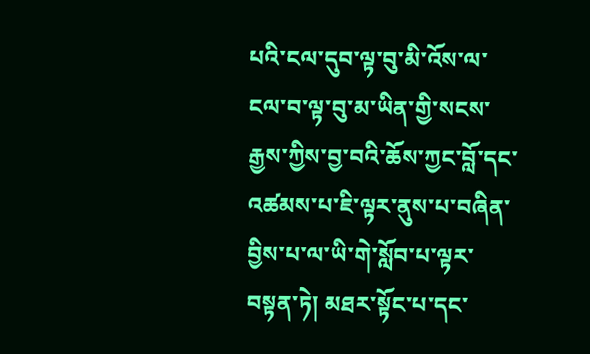པའི་ངལ་དུབ་ལྟ་བུ་མི་འོས་ལ་ངལ་བ་ལྟ་བུ་མ་ཡིན་གྱི་སངས་རྒྱས་ཀྱིས་བྱ་བའི་ཆོས་ཀྱང་བློ་དང་འཚམས་པ་ཇི་ལྟར་ནུས་པ་བཞིན་བྱིས་པ་ལ་ཡི་གེ་སློབ་པ་ལྟར་བསྟན་ཏེ། མཐར་སྟོང་པ་དང་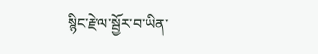སྙིང་རྗེ་ལ་སྦྱོར་བ་ཡིན་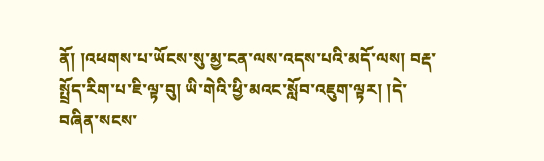ནོ། །འཕགས་པ་ཡོངས་སུ་མྱ་ངན་ལས་འདས་པའི་མདོ་ལས། བརྡ་སྤྲོད་རིག་པ་ཇི་ལྟ་བུ། ཡི་གེའི་ཕྱི་མའང་སློབ་འཇུག་ལྟར། །དེ་བཞིན་སངས་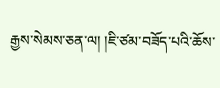རྒྱས་སེམས་ཅན་ལ། །ཇི་ཙམ་བཟོད་པའི་ཆོས་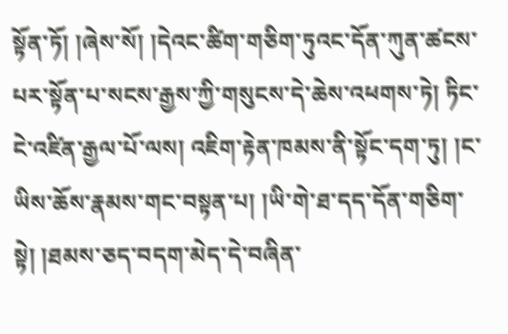སྟོན་ཏོ། །ཞེས་སོ། །དེའང་ཚིག་གཅིག་ཏུའང་དོན་ཀུན་ཚངས་པར་སྟོན་པ་སངས་རྒྱས་ཀྱི་གསུངས་དེ་ཆེས་འཕགས་ཏེ། ཏིང་ངེ་འཛིན་རྒྱལ་པོ་ལས། འཇིག་རྟེན་ཁམས་ནི་སྟོང་དག་ཏུ། །ང་ཡིས་ཆོས་རྣམས་གང་བསྟན་པ། །ཡི་གེ་ཐ་དད་དོན་གཅིག་སྟེ། །ཐམས་ཅད་བདག་མེད་དེ་བཞིན་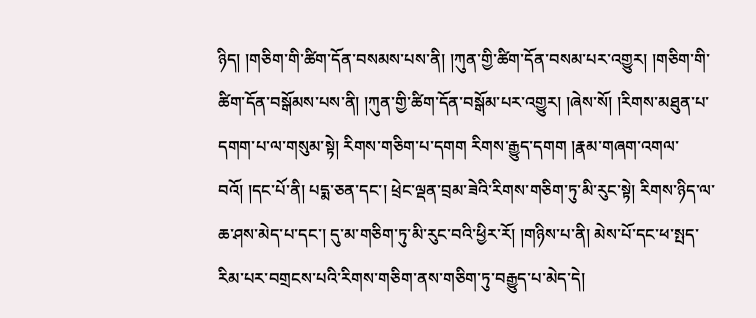ཉིད། །གཅིག་གི་ཚིག་དོན་བསམས་པས་ནི། །ཀུན་གྱི་ཚིག་དོན་བསམ་པར་འགྱུར། །གཅིག་གི་ཚིག་དོན་བསྒོམས་པས་ནི། །ཀུན་གྱི་ཚིག་དོན་བསྒོམ་པར་འགྱུར། །ཞེས་སོ། །རིགས་མཐུན་པ་དགག་པ་ལ་གསུམ་སྟེ། རིགས་གཅིག་པ་དགག རིགས་རྒྱུད་དགག །རྣམ་གཞག་འགལ་བའོ། །དང་པོ་ནི། པདྨ་ཅན་དང་། ཕྲེང་ལྡན་བྲམ་ཟེའི་རིགས་གཅིག་ཏུ་མི་རུང་སྟེ། རིགས་ཉིད་ལ་ཆ་ཤས་མེད་པ་དང་། དུ་མ་གཅིག་ཏུ་མི་རུང་བའི་ཕྱིར་རོ། །གཉིས་པ་ནི། མེས་པོ་དང་ཕ་སྤད་རིམ་པར་བགྲངས་པའི་རིགས་གཅིག་ནས་གཅིག་ཏུ་བརྒྱུད་པ་མེད་དེ།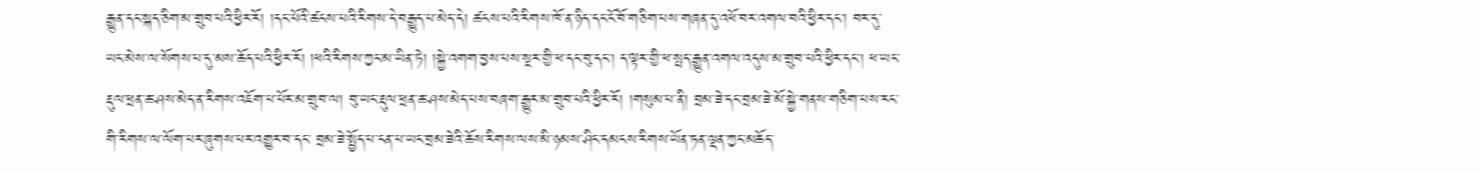རྒྱུན་དང་སྐད་ཅིག་མ་གྲུབ་པའི་ཕྱིར་རོ། །དང་པོའི་ཚངས་པའི་རིགས་དེ་བརྒྱུད་པ་མེད་དེ། ཚངས་པའི་རིགས་ཁོ་ན་ཉིད་དང་ངོ་བོ་གཅིག་པས་གཞན་དུ་འཕོ་བར་འགལ་བའི་ཕྱིར་དང་། བར་དུ་ཡང་མེས་ལ་སོགས་པ་དུ་མས་ཆོད་པའི་ཕྱིར་རོ། །ཕའི་རིགས་ཀྱང་མ་ཡིན་ཏེ། །སྐྱེ་འགག་བྱས་པས་སྔར་གྱི་ཕ་དང་བུ་དང་། ད་ལྟར་གྱི་ཕ་སྤད་རྒྱུན་འགལ་འདུས་མ་གྲུབ་པའི་ཕྱིར་དང་། ཕ་ཡང་རྡུལ་ཕྲན་ཆ་ཤས་མེད་ན་རིགས་འཇོག་པ་པོར་མ་གྲུབ་ལ། བུ་ཡང་རྡུལ་ཕྲན་ཆ་ཤས་མེད་པས་བཞག་རྒྱུར་མ་གྲུབ་པའི་ཕྱིར་རོ། །གསུམ་པ་ནི། བྲམ་ཟེ་དང་བྲམ་ཟེ་མོ་སྐྱེ་གནས་གཅིག་པས་རང་གི་རིགས་ལ་ལོག་པར་ཞུགས་པར་འགྱུར་བ་དང་ བྲམ་ཟེ་སྤྱོད་པ་ངན་པ་ཡང་བྲམ་ཟེའི་ཆོས་རིགས་ལས་མི་ཉམས་ཤིང་དམངས་རིགས་ཡོན་ཏན་ལྡན་ཀྱང་མཆོད་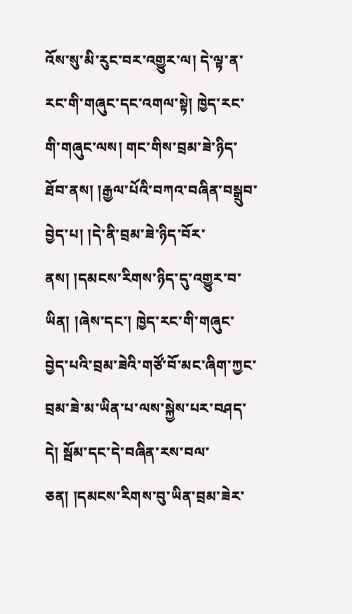འོས་སུ་མི་རུང་བར་འགྱུར་ལ། དེ་ལྟ་ན་རང་གི་གཞུང་དང་འགལ་སྟེ། ཁྱེད་རང་གི་གཞུང་ལས། གང་གིས་བྲམ་ཟེ་ཉིད་ཐོབ་ནས། །རྒྱལ་པོའི་བཀའ་བཞིན་བསྒྲུབ་བྱེད་པ། །དེ་ནི་བྲམ་ཟེ་ཉིད་བོར་ནས། །དམངས་རིགས་ཉིད་དུ་འགྱུར་བ་ཡིན། །ཞེས་དང་། ཁྱེད་རང་གི་གཞུང་བྱེད་པའི་བྲམ་ཟེའི་གཙོ་བོ་མང་ཞིག་ཀྱང་བྲམ་ཟེ་མ་ཡིན་པ་ལས་སྐྱེས་པར་བཤད་དེ། སྦོམ་དང་དེ་བཞིན་རས་བལ་ཅན། །དམངས་རིགས་བུ་ཡིན་བྲམ་ཟེར་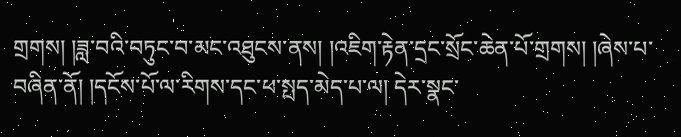གྲགས། །ཟླ་བའི་བཏུང་བ་མང་འཐུངས་ནས། །འཇིག་རྟེན་དྲང་སྲོང་ཆེན་པོ་གྲགས། །ཞེས་པ་བཞིན་ནོ། །དངོས་པོ་ལ་རིགས་དང་ཕ་སྤད་མེད་པ་ལ། དེར་སྣང་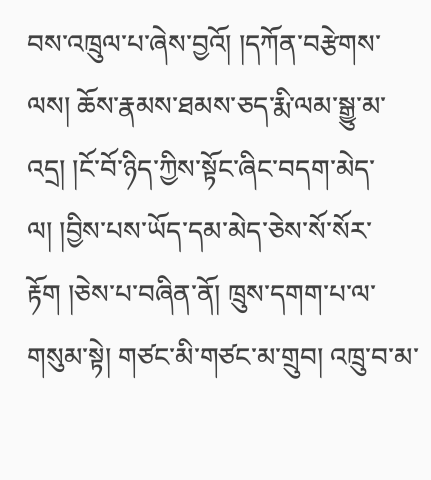བས་འཁྲུལ་པ་ཞེས་བྱའོ། །དཀོན་བརྩེགས་ལས། ཆོས་རྣམས་ཐམས་ཅད་རྨི་ལམ་སྒྱུ་མ་འདྲ། །ངོ་བོ་ཉིད་ཀྱིས་སྟོང་ཞིང་བདག་མེད་ལ། །བྱིས་པས་ཡོད་དམ་མེད་ཅེས་སོ་སོར་རྟོག །ཅེས་པ་བཞིན་ནོ། ཁྲུས་དགག་པ་ལ་གསུམ་སྟེ། གཙང་མི་གཙང་མ་གྲུབ། འཁྲུ་བ་མ་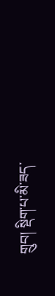གྲུབ། སྡིག་པ་མི་ཟད་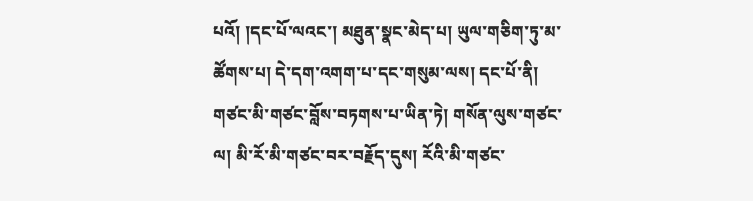པའོ། །དང་པོ་ལའང་། མཐུན་སྣང་མེད་པ། ཡུལ་གཅིག་ཏུ་མ་ཚོགས་པ། དེ་དག་འགག་པ་དང་གསུམ་ལས། དང་པོ་ནི། གཙང་མི་གཙང་བློས་བཏགས་པ་ཡིན་ཏེ། གསོན་ལུས་གཙང་ལ། མི་རོ་མི་གཙང་བར་བརྗོད་དུས། རོའི་མི་གཙང་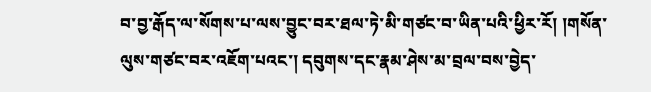བ་བྱ་རྒོད་ལ་སོགས་པ་ལས་བྱུང་བར་ཐལ་ཏེ་མི་གཙང་བ་ཡིན་པའི་ཕྱིར་རོ། །གསོན་ལུས་གཙང་བར་འཇོག་པའང་། དབུགས་དང་རྣམ་ཤེས་མ་བྲལ་བས་བྱེད་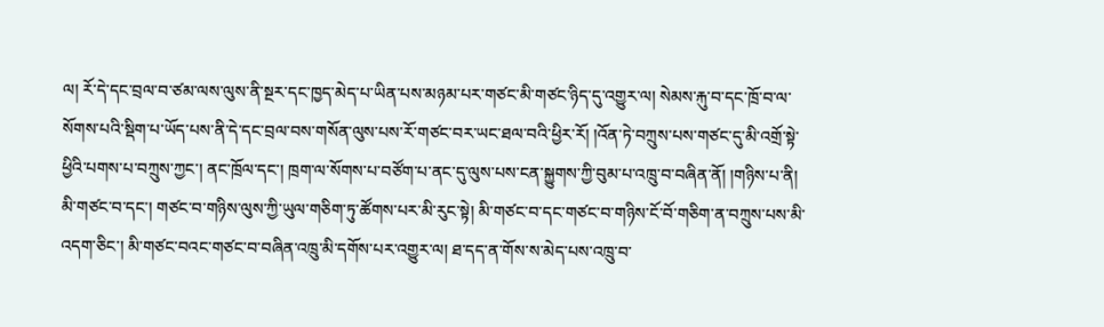ལ། རོ་དེ་དང་བྲལ་བ་ཙམ་ལས་ལུས་ནི་སྔར་དང་ཁྱད་མེད་པ་ཡིན་པས་མཉམ་པར་གཙང་མི་གཙང་ཉིད་དུ་འགྱུར་ལ། སེམས་རྐུ་བ་དང་ཁྲོ་བ་ལ་སོགས་པའི་སྡིག་པ་ཡོད་པས་ནི་དེ་དང་བྲལ་བས་གསོན་ལུས་པས་རོ་གཙང་བར་ཡང་ཐལ་བའི་ཕྱིར་རོ། །འོན་ཏེ་བཀྲུས་པས་གཙང་དུ་མི་འགྲོ་སྟེ་ཕྱིའི་པགས་པ་བཀྲུས་ཀྱང་། ནང་ཁྲོལ་དང་། ཁྲག་ལ་སོགས་པ་བཙོག་པ་ནང་དུ་ལུས་པས་ངན་སྐྱུགས་ཀྱི་བུམ་པ་འཁྲུ་བ་བཞིན་ནོ། །གཉིས་པ་ནི། མི་གཙང་བ་དང་། གཙང་བ་གཉིས་ལུས་ཀྱི་ཡུལ་གཅིག་ཏུ་ཚོགས་པར་མི་རུང་སྟེ། མི་གཙང་བ་དང་གཙང་བ་གཉིས་ངོ་བོ་གཅིག་ན་བཀྲུས་པས་མི་འདག་ཅིང་། མི་གཙང་བའང་གཙང་བ་བཞིན་འཁྲུ་མི་དགོས་པར་འགྱུར་ལ། ཐ་དད་ན་གོས་ས་མེད་པས་འཁྲུ་བ་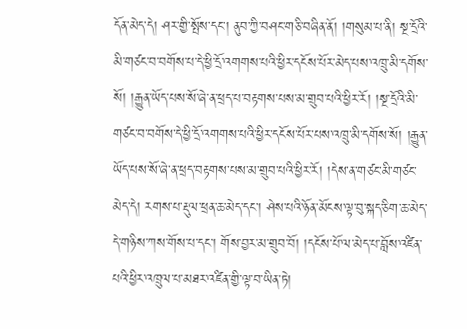དོན་མེད་དེ། ཤར་གྱི་སྤོས་དང་། ནུབ་ཀྱི་བཤང་གཅི་བཞིན་ནོ། །གསུམ་པ་ནི། སྔ་དྲོའི་མི་གཙང་བ་བགོས་པ་དེ་ཕྱི་དྲོ་འགགས་པའི་ཕྱིར་དངོས་པོར་མེད་པས་འཁྲུ་མི་དགོས་སོ། །རྒྱུན་ཡོད་པས་སོ་ཞེ་ན་ཕྲད་པ་བརྟགས་པས་མ་གྲུབ་པའི་ཕྱིར་རོ། །སྔ་དྲོའི་མི་གཙང་བ་བགོས་དེ་ཕྱི་དྲོ་འགགས་པའི་ཕྱིར་དངོས་པོར་པས་འཁྲུ་མི་དགོས་སོ། །རྒྱུན་ཡོད་པས་སོ་ཞེ་ན་ཕྲད་བརྟགས་པས་མ་གྲུབ་པའི་ཕྱིར་རོ། །དེས་ན་གཙང་མི་གཙང་མེད་དེ། རགས་པ་རྡུལ་ཕྲན་ཆ་མེད་དང་། ཤེས་པའི་ཉོན་མོངས་ལྟ་བུ་སྐད་ཅིག་ཆ་མེད་དེ་གཉིས་ཀས་གོས་པ་དང་། གོས་བྱར་མ་གྲུབ་བོ། །དངོས་པོ་ལ་མེད་པ་བློས་འཛིན་པའི་ཕྱིར་འཁྲུལ་པ་མཐར་འཛིན་གྱི་ལྟ་བ་ཡིན་ཏེ།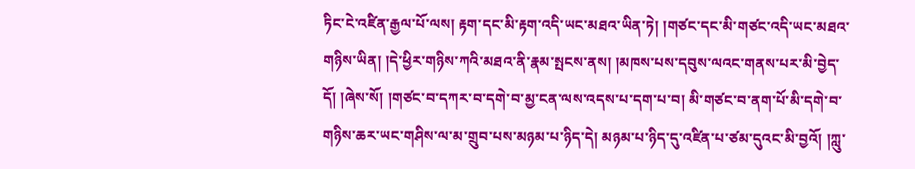ཏིང་ངེ་འཛིན་རྒྱལ་པོ་ལས། རྟག་དང་མི་རྟག་འདི་ཡང་མཐའ་ཡིན་ཏེ། །གཙང་དང་མི་གཙང་འདི་ཡང་མཐའ་གཉིས་ཡིན། །དེ་ཕྱིར་གཉིས་ཀའི་མཐའ་ནི་རྣམ་སྤངས་ནས། །མཁས་པས་དབུས་ལའང་གནས་པར་མི་བྱེད་དོ། །ཞེས་སོ། །གཙང་བ་དཀར་བ་དགེ་བ་མྱ་ངན་ལས་འདས་པ་དག་པ་བ། མི་གཙང་བ་ནག་པོ་མི་དགེ་བ་གཉིས་ཆར་ཡང་གཤིས་ལ་མ་གྲུབ་པས་མཉམ་པ་ཉིད་དེ། མཉམ་པ་ཉིད་དུ་འཛིན་པ་ཙམ་དུའང་མི་བྱའོ། །ཀླུ་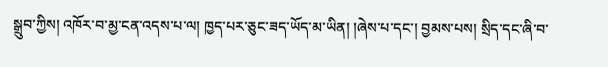སྒྲུབ་ཀྱིས། འཁོར་བ་མྱ་ངན་འདས་པ་ལ། ཁྱད་པར་ཅུང་ཟད་ཡོད་མ་ཡིན། །ཞེས་པ་དང་། བྱམས་པས། སྲིད་དང་ཞི་བ་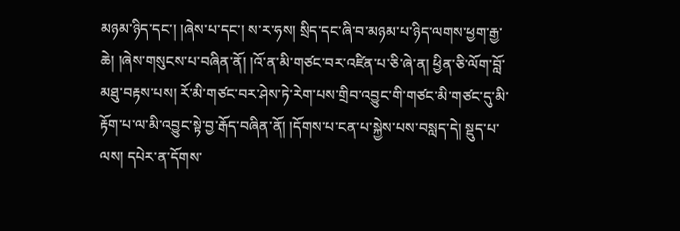མཉམ་ཉིད་དང་། །ཞེས་པ་དང་། ས་ར་ཧས། སྲིད་དང་ཞི་བ་མཉམ་པ་ཉིད་ལགས་ཕྱག་རྒྱ་ཆེ། །ཞེས་གསུངས་པ་བཞིན་ནོ། །འོ་ན་མི་གཙང་བར་འཛིན་པ་ཅི་ཞེ་ན། ཕྱིན་ཅི་ལོག་བློ་མཐུ་བརྟས་པས། རོ་མི་གཙང་བར་ཤེས་ཏེ་རེག་པས་གྲིབ་འབྱུང་གི་གཙང་མི་གཙང་དུ་མི་རྟོག་པ་ལ་མི་འབྱུང་སྟེ་བྱ་རྒོད་བཞིན་ནོ། །དོགས་པ་ངན་པ་སྐྱེས་པས་བསླད་དེ། སྡུད་པ་ལས། དཔེར་ན་དོགས་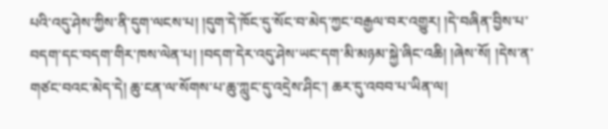པའི་འདུ་ཤེས་ཀྱིས་ནི་དུག་ལངས་པ། །དུག་དེ་ཁོང་དུ་སོང་བ་མེད་ཀྱང་བརྒྱལ་བར་འགྱུར། །དེ་བཞིན་བྱིས་པ་བདག་དང་བདག་གིར་ཁས་ལེན་པ། །བདག་དེར་འདུ་ཤེས་ཡང་དག་མི་མཉམ་སྐྱེ་ཞིང་འཆི། །ཞེས་སོ། །དེས་ན་གཙང་བའང་མེད་དེ། ཆུ་ངན་ལ་སོགས་པ་ཆུ་ཀླུང་དུ་འདྲེས་ཤིང་། ཆར་དུ་འབབ་པ་ཡིན་ལ།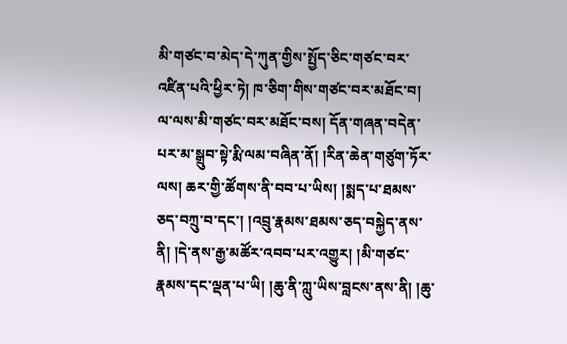མི་གཙང་བ་མེད་དེ་ཀུན་གྱིས་སྤྱོད་ཅིང་གཙང་བར་འཛིན་པའི་ཕྱིར་ཏེ། ཁ་ཅིག་གིས་གཙང་བར་མཐོང་བ། ལ་ལས་མི་གཙང་བར་མཐོང་བས། དོན་གཞན་བདེན་པར་མ་སྒྲུབ་སྟེ་རྨི་ལམ་བཞིན་ནོ། །རིན་ཆེན་གཙུག་ཏོར་ལས། ཆར་གྱི་ཚོགས་ནི་བབ་པ་ཡིས། །སྨད་པ་ཐམས་ཅད་བཀྲུ་བ་དང་། །འབྲུ་རྣམས་ཐམས་ཅད་བསྐྱེད་ནས་ནི། །དེ་ནས་རྒྱ་མཚོར་འབབ་པར་འགྱུར། །མི་གཙང་རྣམས་དང་ལྡན་པ་ཡི། །ཆུ་ནི་ཀླུ་ཡིས་བླངས་ནས་ནི། །ཆུ་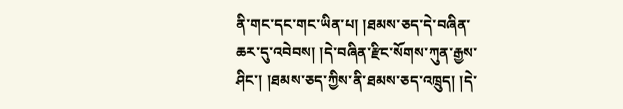ནི་གང་དང་གང་ཡིན་པ། །ཐམས་ཅད་དེ་བཞིན་ཆར་དུ་འབེབས། །དེ་བཞིན་རྫིང་སོགས་ཀུན་རྒྱས་ཤིང་། །ཐམས་ཅད་ཀྱིས་ནི་ཐམས་ཅད་འཁྲུད། །དེ་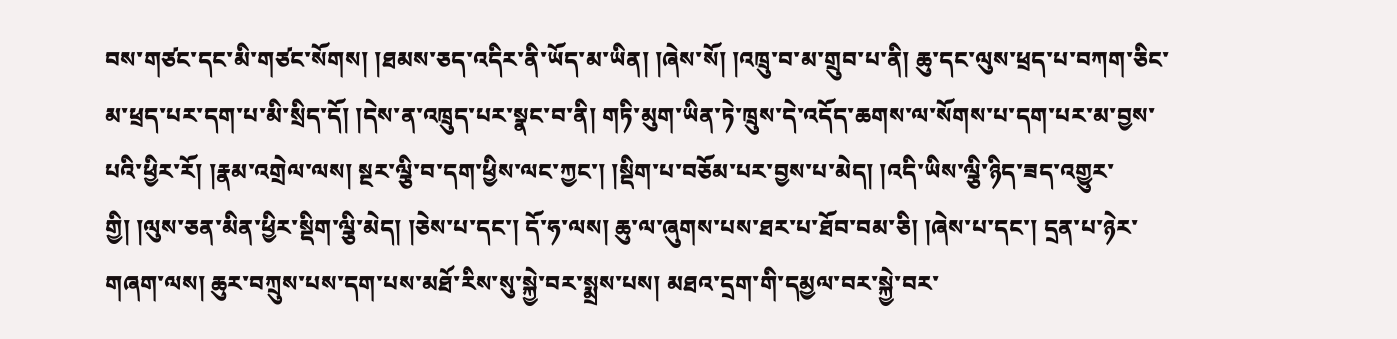བས་གཙང་དང་མི་གཙང་སོགས། །ཐམས་ཅད་འདིར་ནི་ཡོད་མ་ཡིན། །ཞེས་སོ། །འཁྲུ་བ་མ་གྲུབ་པ་ནི། ཆུ་དང་ལུས་ཕྲད་པ་བཀག་ཅིང་མ་ཕྲད་པར་དག་པ་མི་སྲིད་དོ། །དེས་ན་འཁྲུད་པར་སྣང་བ་ནི། གཏི་མུག་ཡིན་ཏེ་ཁྲུས་དེ་འདོད་ཆགས་ལ་སོགས་པ་དག་པར་མ་བྱས་པའི་ཕྱིར་རོ། །རྣམ་འགྲེལ་ལས། སྔར་ལྕི་བ་དག་ཕྱིས་ལང་ཀྱང་། །སྡིག་པ་བཅོམ་པར་བྱས་པ་མེད། །འདི་ཡིས་ལྕི་ཉིད་ཟད་འགྱུར་གྱི། །ལུས་ཅན་མིན་ཕྱིར་སྡིག་ལྕི་མེད། །ཅེས་པ་དང་། དོ་ཧ་ལས། ཆུ་ལ་ཞུགས་པས་ཐར་པ་ཐོབ་བམ་ཅི། །ཞེས་པ་དང་། དྲན་པ་ཉེར་གཞག་ལས། ཆུར་བཀྲུས་པས་དག་པས་མཐོ་རིས་སུ་སྐྱེ་བར་སྨྲས་པས། མཐའ་དྲག་གི་དམྱལ་བར་སྐྱེ་བར་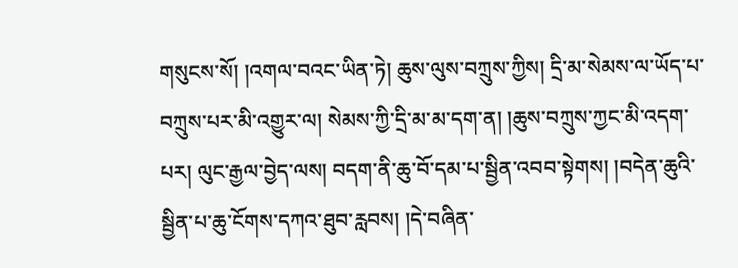གསུངས་སོ། །འགལ་བའང་ཡིན་ཏེ། ཆུས་ལུས་བཀྲུས་ཀྱིས། དྲི་མ་སེམས་ལ་ཡོད་པ་བཀྲུས་པར་མི་འགྱུར་ལ། སེམས་ཀྱི་དྲི་མ་མ་དག་ན། །ཆུས་བཀྲུས་ཀྱང་མི་འདག་པར། ལུང་རྒྱལ་བྱེད་ལས། བདག་ནི་ཆུ་བོ་དམ་པ་སྦྱིན་འབབ་སྟེགས། །བདེན་ཆུའི་སྦྱིན་པ་ཆུ་ངོགས་དཀའ་ཐུབ་རླབས། །དེ་བཞིན་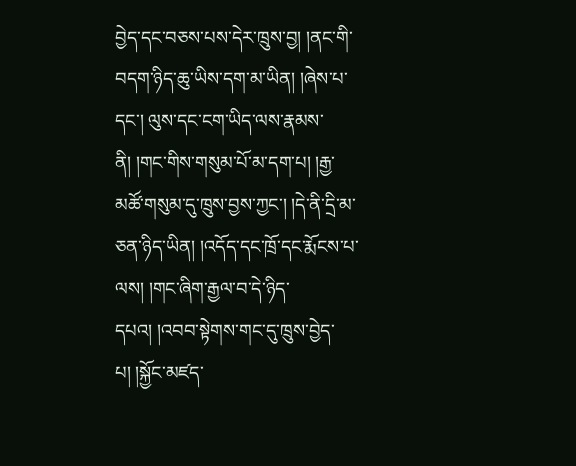བྱེད་དང་བཅས་པས་དེར་ཁྲུས་བྱ། །ནང་གི་བདག་ཉིད་ཆུ་ཡིས་དག་མ་ཡིན། །ཞེས་པ་དང་། ལུས་དང་ངག་ཡིད་ལས་རྣམས་ནི། །གང་གིས་གསུམ་པོ་མ་དག་པ། །རྒྱ་མཚོ་གསུམ་དུ་ཁྲུས་བྱས་ཀྱང་། །དེ་ནི་དྲི་མ་ཅན་ཉིད་ཡིན། །འདོད་དང་ཁྲོ་དང་རྨོངས་པ་ལས། །གང་ཞིག་རྒྱལ་བ་དེ་ཉིད་དཔའ། །འབབ་སྟེགས་གང་དུ་ཁྲུས་བྱེད་པ། །སྐྱོང་མཛད་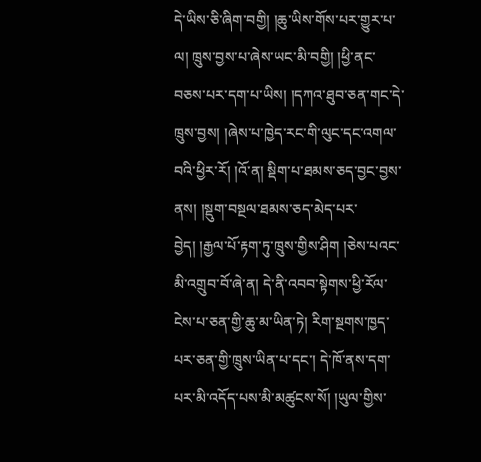དེ་ཡིས་ཅི་ཞིག་བགྱི། །ཆུ་ཡིས་གོས་པར་གྱུར་པ་ལ། ཁྲུས་བྱས་པ་ཞེས་ཡང་མི་བགྱི། །ཕྱི་ནང་བཅས་པར་དག་པ་ཡིས། །དཀའ་ཐུབ་ཅན་གང་དེ་ཁྲུས་བྱས། །ཞེས་པ་ཁྱེད་རང་གི་ལུང་དང་འགལ་བའི་ཕྱིར་རོ། །འོ་ན། སྡིག་པ་ཐམས་ཅད་བྱང་བྱས་ནས། །སྡུག་བསྔལ་ཐམས་ཅད་མེད་པར་བྱེད། །རྒྱལ་པོ་རྟག་ཏུ་ཁྲུས་གྱིས་ཤིག །ཅེས་པའང་མི་འགྲུབ་བོ་ཞེ་ན། དེ་ནི་འབབ་སྟེགས་ཕྱི་རོལ་ངེས་པ་ཅན་གྱི་ཆུ་མ་ཡིན་ཏེ། རིག་སྔགས་ཁྱད་པར་ཅན་གྱི་ཁྲུས་ཡིན་པ་དང་། དེ་ཁོ་ནས་དག་པར་མི་འདོད་པས་མི་མཚུངས་སོ། །ཡུལ་གྱིས་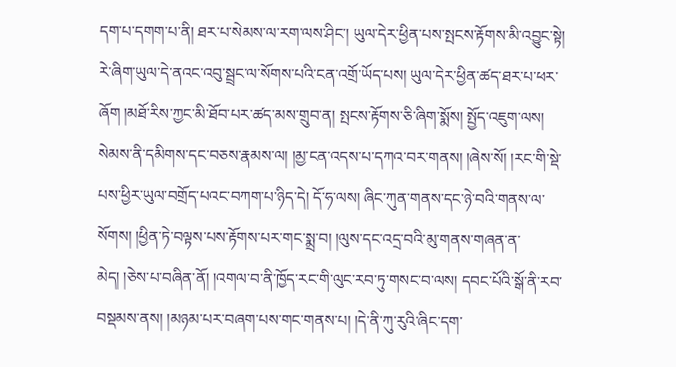དག་པ་དགག་པ་ནི། ཐར་པ་སེམས་ལ་རག་ལས་ཤིང་། ཡུལ་དེར་ཕྱིན་པས་སྤངས་རྟོགས་མི་འབྱུང་སྟེ། རེ་ཞིག་ཡུལ་དེ་ནའང་འབུ་སྦྲང་ལ་སོགས་པའི་ངན་འགྲོ་ཡོད་པས། ཡུལ་དེར་ཕྱིན་ཚད་ཐར་པ་ཕར་ཞོག །མཐོ་རིས་ཀྱང་མི་ཐོབ་པར་ཚད་མས་གྲུབ་ན། སྤངས་རྟོགས་ཅི་ཞིག་སྨོས། སྤྱོད་འཇུག་ལས། སེམས་ནི་དམིགས་དང་བཅས་རྣམས་ལ། །མྱ་ངན་འདས་པ་དཀའ་བར་གནས། །ཞེས་སོ། །རང་གི་སྡེ་པས་ཕྱིར་ཡུལ་བགྲོད་པའང་བཀག་པ་ཉིད་དེ། དོ་ཧ་ལས། ཞིང་ཀུན་གནས་དང་ཉེ་བའི་གནས་ལ་སོགས། །ཕྱིན་ཏེ་བལྟས་པས་རྟོགས་པར་གང་སྨྲ་བ། །ལུས་དང་འདྲ་བའི་མུ་གནས་གཞན་ན་མེད། །ཅེས་པ་བཞིན་ནོ། །འགལ་བ་ནི་ཁྱོད་རང་གི་ལུང་རབ་ཏུ་གསང་བ་ལས། དབང་པོའི་སྒོ་ནི་རབ་བསྡམས་ནས། །མཉམ་པར་བཞག་པས་གང་གནས་པ། །དེ་ནི་ཀུ་རུའི་ཞིང་དག་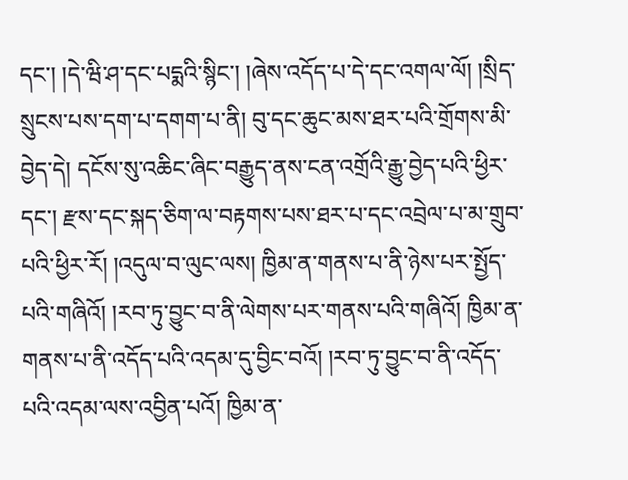དང་། །དེ་ཝི་ཤ་དང་པདྨའི་སྙིང་། །ཞེས་འདོད་པ་དེ་དང་འགལ་ལོ། །སྲིད་སྲུངས་པས་དག་པ་དགག་པ་ནི། བུ་དང་ཆུང་མས་ཐར་པའི་གྲོགས་མི་བྱེད་དེ། དངོས་སུ་འཆིང་ཞིང་བརྒྱུད་ནས་ངན་འགྲོའི་རྒྱུ་བྱེད་པའི་ཕྱིར་དང་། རྫས་དང་སྐད་ཅིག་ལ་བརྟགས་པས་ཐར་པ་དང་འབྲེལ་པ་མ་གྲུབ་པའི་ཕྱིར་རོ། །འདུལ་བ་ལུང་ལས། ཁྱིམ་ན་གནས་པ་ནི་ཉེས་པར་སྤྱོད་པའི་གཞིའོ། །རབ་ཏུ་བྱུང་བ་ནི་ལེགས་པར་གནས་པའི་གཞིའོ། ཁྱིམ་ན་གནས་པ་ནི་འདོད་པའི་འདམ་དུ་བྱིང་བའོ། །རབ་ཏུ་བྱུང་བ་ནི་འདོད་པའི་འདམ་ལས་འབྱིན་པའོ། ཁྱིམ་ན་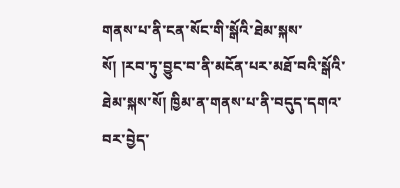གནས་པ་ནི་ངན་སོང་གི་སྒོའི་ཐེམ་སྐས་སོ། །རབ་ཏུ་བྱུང་བ་ནི་མངོན་པར་མཐོ་བའི་སྒོའི་ཐེམ་སྐས་སོ། ཁྱིམ་ན་གནས་པ་ནི་བདུད་དགའ་བར་བྱེད་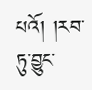པའོ། །རབ་ཏུ་བྱུང་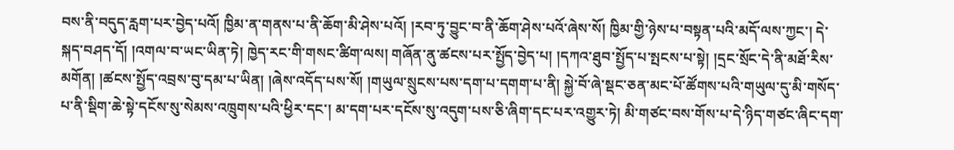བས་ནི་བདུད་རླག་པར་བྱེད་པའོ། ཁྱིམ་ན་གནས་པ་ནི་ཆོག་མི་ཤེས་པའོ། །རབ་ཏུ་བྱུང་བ་ནི་ཆོག་ཤེས་པའོ་ཞེས་སོ། ཁྱིམ་གྱི་ཉེས་པ་བསྟན་པའི་མདོ་ལས་ཀྱང་། དེ་སྐད་བཤད་དོ། །འགལ་བ་ཡང་ཡིན་ཏེ། ཁྱེད་རང་གི་གསང་ཚིག་ལས། གཞོན་ནུ་ཚངས་པར་སྤྱོད་བྱེད་པ། །དཀའ་ཐུབ་སྤྱོད་པ་སྤངས་པ་སྟེ། །དྲང་སྲོང་དེ་ནི་མཐོ་རིས་མགོན། །ཚངས་སྤྱོད་འབྲས་བུ་དམ་པ་ཡིན། །ཞེས་འདོད་པས་སོ། །གཡུལ་སྲུངས་པས་དག་པ་དགག་པ་ནི། སྐྱེ་བོ་ཞེ་སྡང་ཅན་མང་པོ་ཚོགས་པའི་གཡུལ་དུ་མི་གསོད་པ་ནི་སྡིག་ཆེ་སྟེ་དངོས་སུ་སེམས་འཁྲུགས་པའི་ཕྱིར་དང་། མ་དག་པར་དངོས་སུ་འདུག་པས་ཅི་ཞིག་དང་པར་འགྱུར་ཏེ། མི་གཙང་བས་གོས་པ་དེ་ཉིད་གཙང་ཞིང་དག་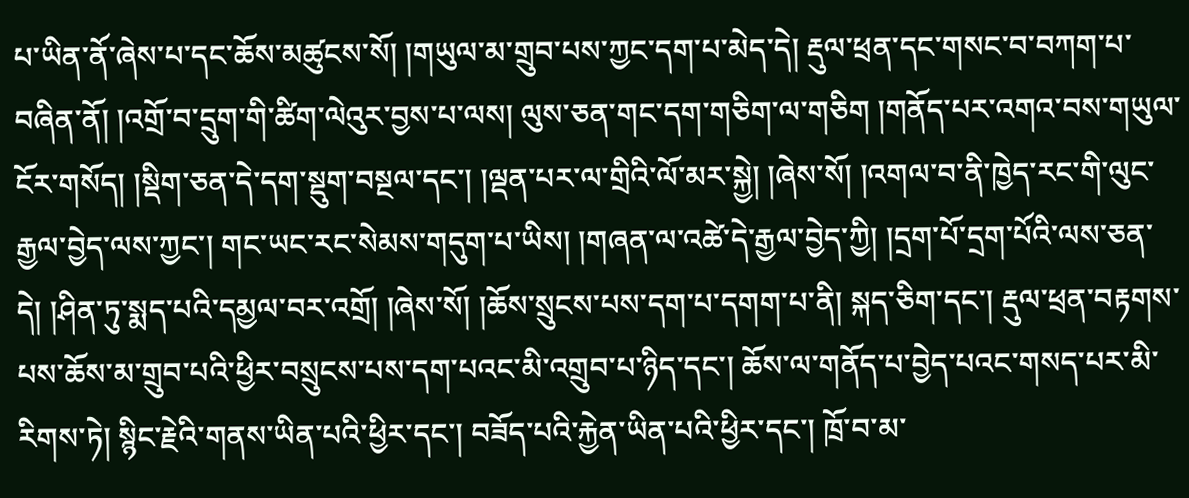པ་ཡིན་ནོ་ཞེས་པ་དང་ཆོས་མཚུངས་སོ། །གཡུལ་མ་གྲུབ་པས་ཀྱང་དག་པ་མེད་དེ། རྡུལ་ཕྲན་དང་གསང་བ་བཀག་པ་བཞིན་ནོ། །འགྲོ་བ་དྲུག་གི་ཚིག་ལེའུར་བྱས་པ་ལས། ལུས་ཅན་གང་དག་གཅིག་ལ་གཅིག །གནོད་པར་འགའ་བས་གཡུལ་ངོར་གསོད། །སྡིག་ཅན་དེ་དག་སྡུག་བསྔལ་དང་། །ལྡན་པར་ལ་གྲིའི་ལོ་མར་སྐྱེ། །ཞེས་སོ། །འགལ་བ་ནི་ཁྱེད་རང་གི་ལུང་རྒྱལ་བྱེད་ལས་ཀྱང་། གང་ཡང་རང་སེམས་གདུག་པ་ཡིས། །གཞན་ལ་འཚེ་དེ་རྒྱལ་བྱེད་ཀྱི། །དྲག་པོ་དྲག་པོའི་ལས་ཅན་དེ། །ཤིན་ཏུ་སྨད་པའི་དམྱལ་བར་འགྲོ། །ཞེས་སོ། །ཆོས་སྲུངས་པས་དག་པ་དགག་པ་ནི། སྐད་ཅིག་དང་། རྡུལ་ཕྲན་བརྟགས་པས་ཆོས་མ་གྲུབ་པའི་ཕྱིར་བསྲུངས་པས་དག་པའང་མི་འགྲུབ་པ་ཉིད་དང་། ཆོས་ལ་གནོད་པ་བྱེད་པའང་གསད་པར་མི་རིགས་ཏེ། སྙིང་རྗེའི་གནས་ཡིན་པའི་ཕྱིར་དང་། བཟོད་པའི་རྐྱེན་ཡིན་པའི་ཕྱིར་དང་། ཁྲོ་བ་མ་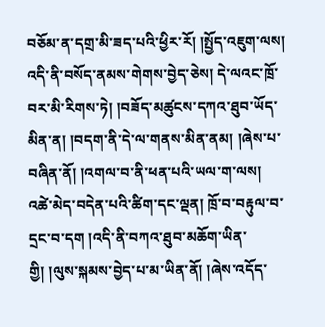བཅོམ་ན་དགྲ་མི་ཟད་པའི་ཕྱིར་རོ། །སྤྱོད་འཇུག་ལས། འདི་ནི་བསོད་ནམས་གེགས་བྱེད་ཅེས། དེ་ལའང་ཁྲོ་བར་མི་རིགས་ཏེ། །བཟོད་མཚུངས་དཀའ་ཐུབ་ཡོད་མིན་ན། །བདག་ནི་དེ་ལ་གནས་མིན་ནམ། །ཞེས་པ་བཞིན་ནོ། །འགལ་བ་ནི་ཕན་པའི་ཡལ་ག་ལས། འཚེ་མེད་བདེན་པའི་ཚིག་དང་ལྡན། ཁྲོ་བ་བརྟུལ་བ་དྲང་བ་དག །འདི་ནི་བཀའ་ཐུབ་མཆོག་ཡིན་གྱི། །ལུས་སྐམས་བྱེད་པ་མ་ཡིན་ནོ། །ཞེས་འདོད་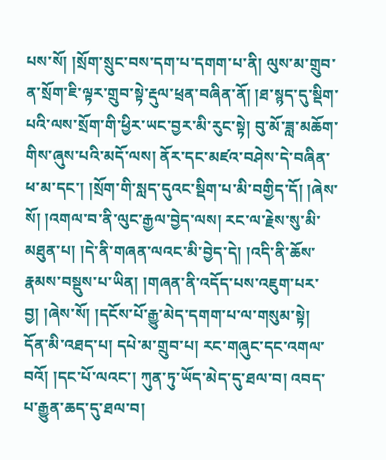པས་སོ། །སྲོག་སྲུང་བས་དག་པ་དགག་པ་ནི། ལུས་མ་གྲུབ་ན་སྲོག་ཇི་ལྟར་གྲུབ་སྟེ་རྡུལ་ཕྲན་བཞིན་ནོ། །ཐ་སྙད་དུ་སྡིག་པའི་ལས་སྲོག་གི་ཕྱིར་ཡང་བྱར་མི་རུང་སྟེ། བུ་མོ་ཟླ་མཆོག་གིས་ཞུས་པའི་མདོ་ལས། ནོར་དང་མཛའ་བཤེས་དེ་བཞིན་ཕ་མ་དང་། །སྲོག་གི་སླད་དུའང་སྡིག་པ་མི་བགྱིད་དོ། །ཞེས་སོ། །འགལ་བ་ནི་ལུང་རྒྱལ་བྱེད་ལས། རང་ལ་རྗེས་སུ་མི་མཐུན་པ། །དེ་ནི་གཞན་ལའང་མི་བྱེད་དེ། །འདི་ནི་ཆོས་རྣམས་བསྡུས་པ་ཡིན། །གཞན་ནི་འདོད་པས་འཇུག་པར་བྱ། །ཞེས་སོ། །དངོས་པོ་རྒྱུ་མེད་དགག་པ་ལ་གསུམ་སྟེ། དོན་མི་འཐད་པ། དཔེ་མ་གྲུབ་པ། རང་གཞུང་དང་འགལ་བའོ། །དང་པོ་ལའང་། ཀུན་ཏུ་ཡོད་མེད་དུ་ཐལ་བ། འབད་པ་རྒྱུན་ཆད་དུ་ཐལ་བ།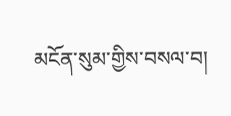མངོན་སུམ་གྱིས་བསལ་བ།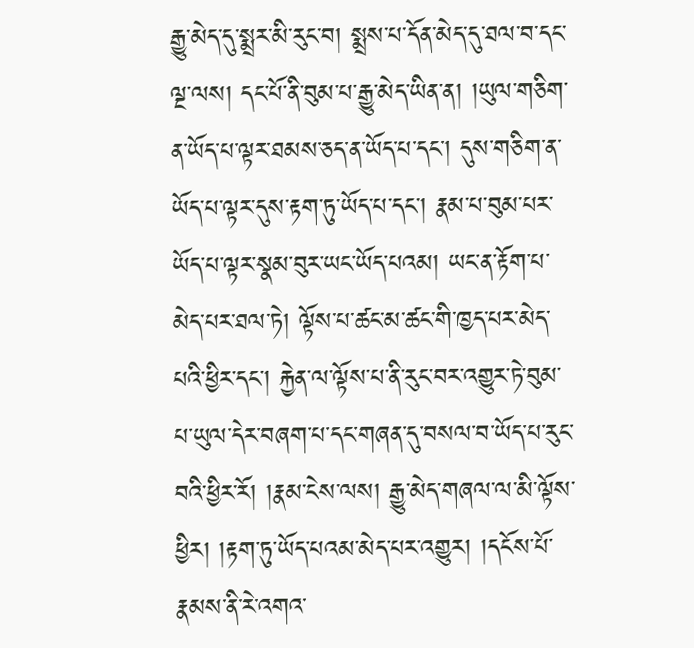རྒྱུ་མེད་དུ་སྨྲར་མི་རུང་བ། སྨྲས་པ་དོན་མེད་དུ་ཐལ་བ་དང་ལྔ་ལས། དང་པོ་ནི་བུམ་པ་རྒྱུ་མེད་ཡིན་ན། །ཡུལ་གཅིག་ན་ཡོད་པ་ལྟར་ཐམས་ཅད་ན་ཡོད་པ་དང་། དུས་གཅིག་ན་ཡོད་པ་ལྟར་དུས་རྟག་ཏུ་ཡོད་པ་དང་། རྣམ་པ་བུམ་པར་ཡོད་པ་ལྟར་སྣམ་བུར་ཡང་ཡོད་པའམ། ཡང་ན་རྟོག་པ་མེད་པར་ཐལ་ཏེ། ལྟོས་པ་ཚང་མ་ཚང་གི་ཁྱད་པར་མེད་པའི་ཕྱིར་དང་། རྐྱེན་ལ་ལྟོས་པ་ནི་རུང་བར་འགྱུར་ཏེ་བུམ་པ་ཡུལ་དེར་བཞག་པ་དང་གཞན་དུ་བསལ་བ་ཡོད་པ་རུང་བའི་ཕྱིར་རོ། །རྣམ་ངེས་ལས། རྒྱུ་མེད་གཞལ་ལ་མི་ལྟོས་ཕྱིར། །རྟག་ཏུ་ཡོད་པའམ་མེད་པར་འགྱུར། །དངོས་པོ་རྣམས་ནི་རེ་འགའ་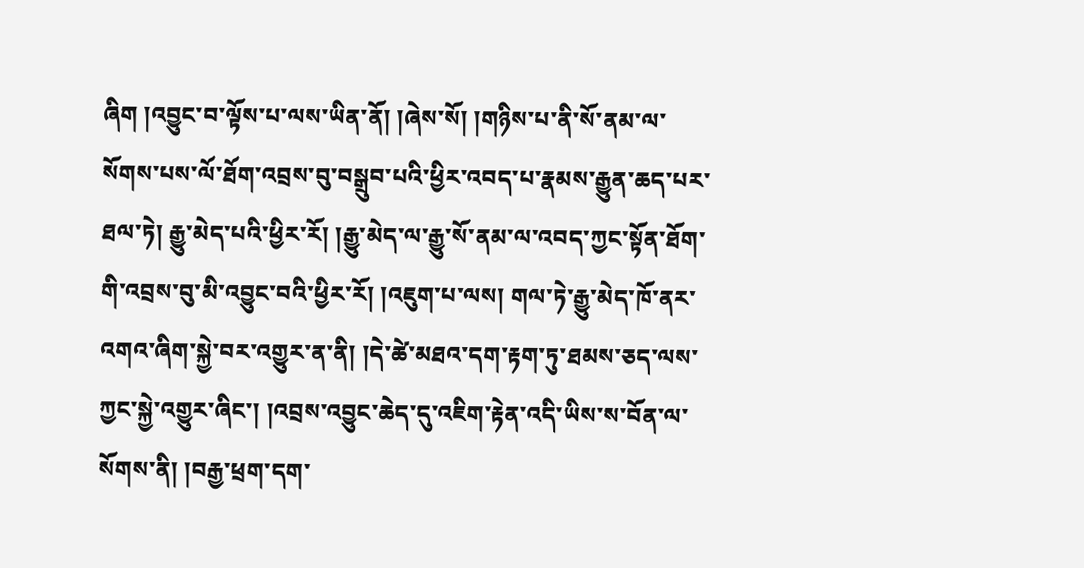ཞིག །འབྱུང་བ་ལྟོས་པ་ལས་ཡིན་ནོ། །ཞེས་སོ། །གཉིས་པ་ནི་སོ་ནམ་ལ་སོགས་པས་ལོ་ཐོག་འབྲས་བུ་བསྒྲུབ་པའི་ཕྱིར་འབད་པ་རྣམས་རྒྱུན་ཆད་པར་ཐལ་ཏེ། རྒྱུ་མེད་པའི་ཕྱིར་རོ། །རྒྱུ་མེད་ལ་རྒྱུ་སོ་ནམ་ལ་འབད་ཀྱང་སྟོན་ཐོག་གི་འབྲས་བུ་མི་འབྱུང་བའི་ཕྱིར་རོ། །འཇུག་པ་ལས། གལ་ཏེ་རྒྱུ་མེད་ཁོ་ནར་འགའ་ཞིག་སྐྱེ་བར་འགྱུར་ན་ནི། །དེ་ཚེ་མཐའ་དག་རྟག་ཏུ་ཐམས་ཅད་ལས་ཀྱང་སྐྱེ་འགྱུར་ཞིང་། །འབྲས་འབྱུང་ཆེད་དུ་འཇིག་རྟེན་འདི་ཡིས་ས་བོན་ལ་སོགས་ནི། །བརྒྱ་ཕྲག་དག་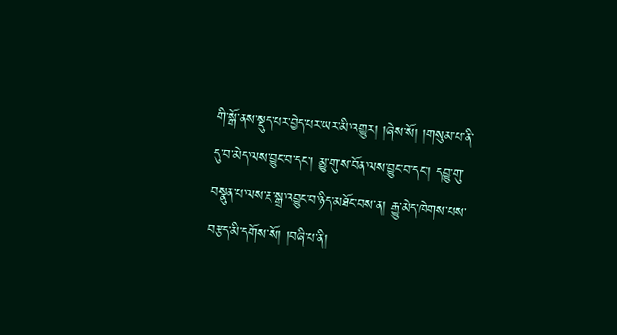གི་སྒོ་ནས་སྡུད་པར་བྱེད་པར་ཡར་མི་འགྱུར། །ཞེས་སོ། །གསུམ་པ་ནི་དུ་བ་མེད་ལས་བྱུང་བ་དང་། མྱུ་གུ་ས་བོན་ལས་བྱུང་བ་དང་། དབྱུ་གུ་བསྣུན་པ་ལས་རྔ་སྒྲ་འབྱུང་བ་ཉིད་མཐོང་བས་ན། རྒྱུ་མེད་ཁེགས་པས་བརྩད་མི་དགོས་སོ། །བཞི་པ་ནི།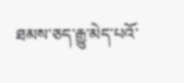ཐམས་ཅད་རྒྱུ་མེད་པའོ་